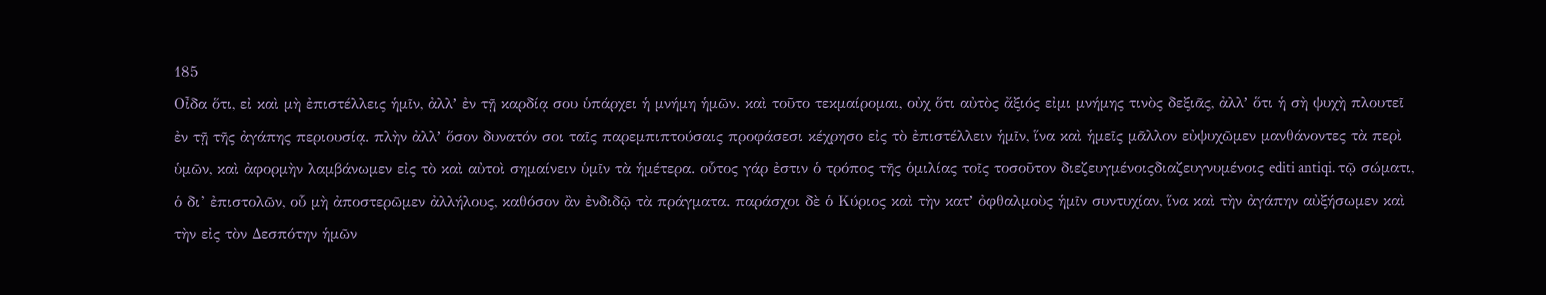185
Οἶδα ὅτι, εἰ καὶ μὴ ἐπιστέλλεις ἡμῖν, ἀλλʼ ἐν τῇ καρδίᾳ σου ὑπάρχει ἡ μνήμη ἡμῶν. καὶ τοῦτο τεκμαίρομαι, οὐχ ὅτι αὐτὸς ἄξιός εἰμι μνήμης τινὸς δεξιᾶς, ἀλλʼ ὅτι ἡ σὴ ψυχὴ πλουτεῖ ἐν τῇ τῆς ἀγάπης περιουσίᾳ. πλὴν ἀλλʼ ὅσον δυνατόν σοι ταῖς παρεμπιπτούσαις προφάσεσι κέχρησο εἰς τὸ ἐπιστέλλειν ἡμῖν, ἵνα καὶ ἡμεῖς μᾶλλον εὐψυχῶμεν μανθάνοντες τὰ περὶ ὑμῶν, καὶ ἀφορμὴν λαμβάνωμεν εἰς τὸ καὶ αὐτοὶ σημαίνειν ὑμῖν τὰ ἡμέτερα. οὗτος γάρ ἐστιν ὁ τρόπος τῆς ὁμιλίας τοῖς τοσοῦτον διεζευγμένοιςδιαζευγνυμένοις editi antiqi. τῷ σώματι, ὁ δι’ ἐπιστολῶν, οὗ μὴ ἀποστερῶμεν ἀλλήλους, καθόσον ἂν ἐνδιδῷ τὰ πράγματα. παράσχοι δὲ ὁ Κύριος καὶ τὴν κατʼ ὀφθαλμοὺς ἡμῖν συντυχίαν, ἵνα καὶ τὴν ἀγάπην αὐξήσωμεν καὶ τὴν εἰς τὸν Δεσπότην ἡμῶν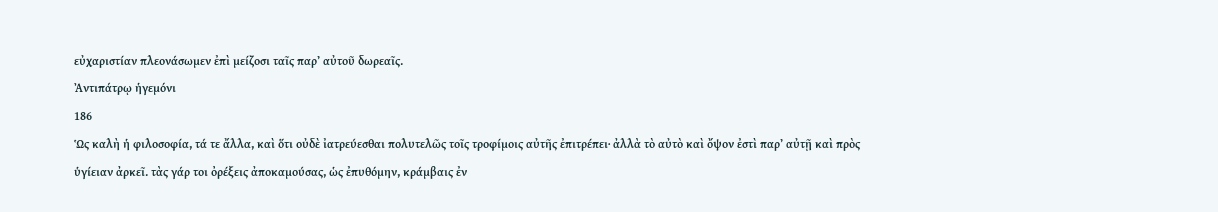εὐχαριστίαν πλεονάσωμεν ἐπὶ μείζοσι ταῖς παρʼ αὐτοῦ δωρεαῖς.
Ἀντιπάτρῳ ἡγεμόνι
186
Ὡς καλὴ ἡ φιλοσοφία, τά τε ἄλλα, καὶ ὅτι οὐδὲ ἰατρεύεσθαι πολυτελῶς τοῖς τροφίμοις αὐτῆς ἐπιτρέπει· ἀλλὰ τὸ αὐτὸ καὶ ὄψον ἐστὶ παρʼ αὐτῇ καὶ πρὸς ὑγίειαν ἀρκεῖ. τὰς γάρ τοι ὀρέξεις ἀποκαμούσας, ὡς ἐπυθόμην, κράμβαις ἐν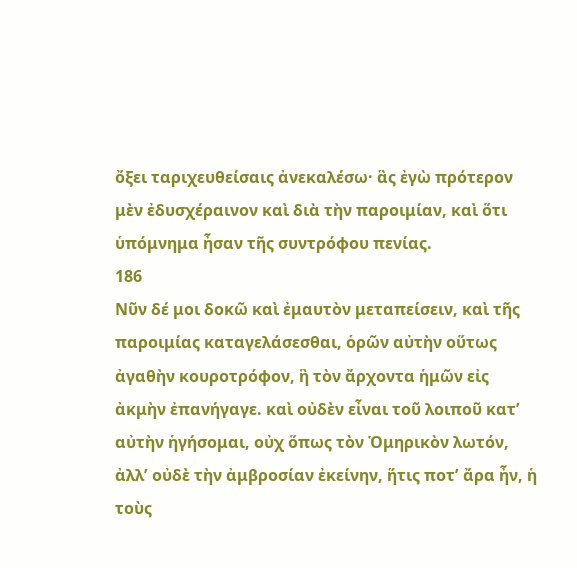ὄξει ταριχευθείσαις ἀνεκαλέσω· ἃς ἐγὼ πρότερον μὲν ἐδυσχέραινον καὶ διὰ τὴν παροιμίαν, καὶ ὅτι ὑπόμνημα ἦσαν τῆς συντρόφου πενίας.
186
Νῦν δέ μοι δοκῶ καὶ ἐμαυτὸν μεταπείσειν, καὶ τῆς παροιμίας καταγελάσεσθαι, ὁρῶν αὐτὴν οὕτως ἀγαθὴν κουροτρόφον, ἣ τὸν ἄρχοντα ἡμῶν εἰς ἀκμὴν ἐπανήγαγε. καὶ οὐδὲν εἶναι τοῦ λοιποῦ κατʼ αὐτὴν ἡγήσομαι, οὐχ ὅπως τὸν Ὁμηρικὸν λωτόν, ἀλλʼ οὐδὲ τὴν ἀμβροσίαν ἐκείνην, ἥτις ποτʼ ἄρα ἦν, ἡ τοὺς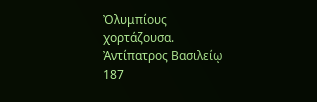Ὀλυμπίους χορτάζουσα.
Ἀντίπατρος Βασιλείῳ
187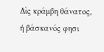Δὶς κράμβη θάνατος, ἡ βάσκανός φησι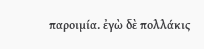παροιμία. ἐγὼ δὲ πολλάκις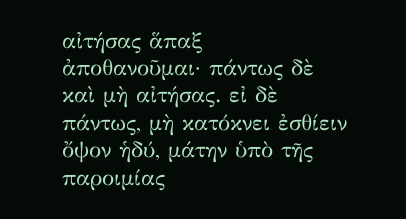αἰτήσας ἅπαξ ἀποθανοῦμαι· πάντως δὲ καὶ μὴ αἰτήσας. εἰ δὲ πάντως, μὴ κατόκνει ἐσθίειν ὄψον ἡδύ, μάτην ὑπὸ τῆς παροιμίας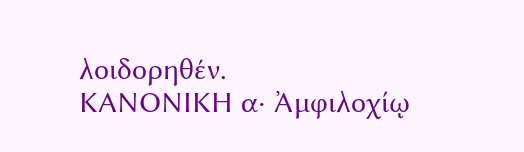λοιδορηθέν.
ΚΑΝΟΝΙΚΗ α· Ἀμφιλοχίῳ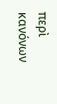περὶ κανόνων